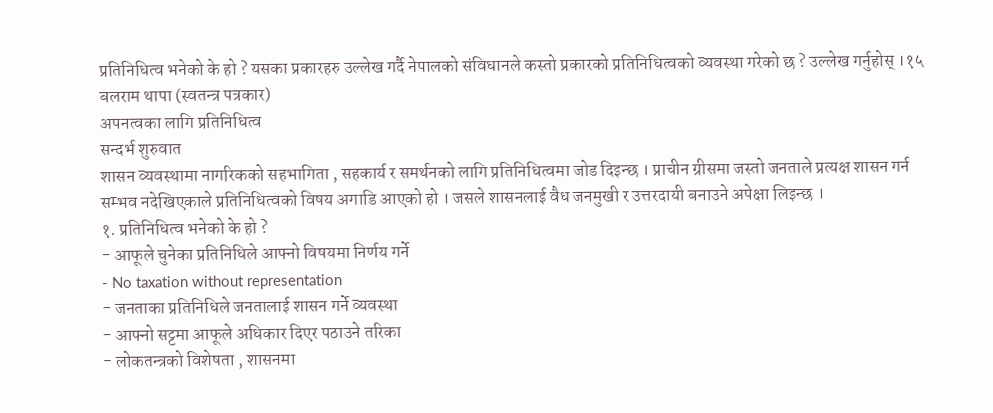प्रतिनिधित्व भनेको के हो ? यसका प्रकारहरु उल्लेख गर्दै नेपालको संविधानले कस्तो प्रकारको प्रतिनिधित्वको व्यवस्था गरेको छ ? उल्लेख गर्नुहोस् ।१५
बलराम थापा (स्वतन्त्र पत्रकार)
अपनत्वका लागि प्रतिनिधित्व
सन्दर्भ शुरुवात
शासन व्यवस्थामा नागरिकको सहभागिता , सहकार्य र समर्थनको लागि प्रतिनिधित्वमा जोड दिइन्छ । प्राचीन ग्रीसमा जस्तो जनताले प्रत्यक्ष शासन गर्न सम्भव नदेखिएकाले प्रतिनिधित्वको विषय अगाडि आएको हो । जसले शासनलाई वैध जनमुखी र उत्तरदायी बनाउने अपेक्षा लिइन्छ ।
१. प्रतिनिधित्व भनेको के हो ?
- आफूले चुनेका प्रतिनिधिले आफ्नो विषयमा निर्णय गर्ने
- No taxation without representation
- जनताका प्रतिनिधिले जनतालाई शासन गर्ने व्यवस्था
- आफ्नो सट्टमा आफूले अधिकार दिएर पठाउने तरिका
- लोकतन्त्रको विशेषता , शासनमा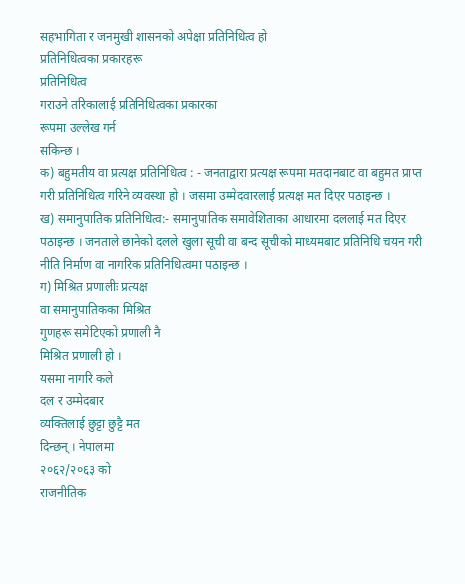सहभागिता र जनमुखी शासनको अपेक्षा प्रतिनिधित्व हो
प्रतिनिधित्वका प्रकारहरू
प्रतिनिधित्व
गराउने तरिकालाई प्रतिनिधित्वका प्रकारका
रूपमा उल्लेख गर्न
सकिन्छ ।
क) बहुमतीय वा प्रत्यक्ष प्रतिनिधित्व : - जनताद्वारा प्रत्यक्ष रूपमा मतदानबाट वा बहुमत प्राप्त गरी प्रतिनिधित्व गरिने व्यवस्था हो । जसमा उम्मेदवारलाई प्रत्यक्ष मत दिएर पठाइन्छ ।
ख) समानुपातिक प्रतिनिधित्व:- समानुपातिक समावेशिताका आधारमा दललाई मत दिएर पठाइन्छ । जनताले छानेको दलले खुला सूची वा बन्द सूचीको माध्यमबाट प्रतिनिधि चयन गरी नीति निर्माण वा नागरिक प्रतिनिधित्वमा पठाइन्छ ।
ग) मिश्रित प्रणालीः प्रत्यक्ष
वा समानुपातिकका मिश्रित
गुणहरू समेटिएको प्रणाली नै
मिश्रित प्रणाली हो ।
यसमा नागरि कले
दल र उम्मेदबार
व्यक्तिलाई छुट्टा छुट्टै मत
दिन्छन् । नेपालमा
२०६२/२०६३ को
राजनीतिक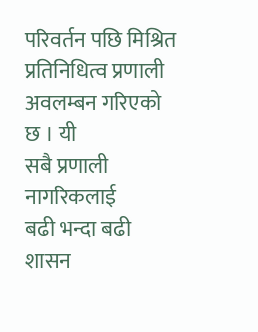परिवर्तन पछि मिश्रित
प्रतिनिधित्व प्रणाली अवलम्बन गरिएको
छ । यी
सबै प्रणाली नागरिकलाई
बढी भन्दा बढी
शासन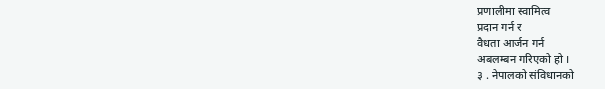प्रणालीमा स्वामित्व
प्रदान गर्न र
वैधता आर्जन गर्न
अबलम्बन गरिएको हो ।
३ . नेपालको संविधानको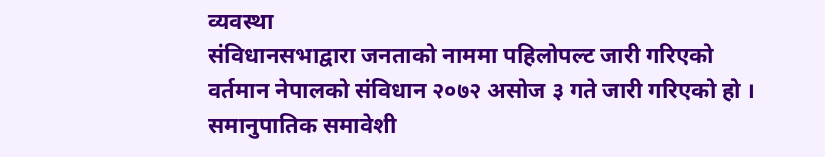व्यवस्था
संविधानसभाद्वारा जनताको नाममा पहिलोपल्ट जारी गरिएको वर्तमान नेपालको संविधान २०७२ असोज ३ गते जारी गरिएको हो । समानुपातिक समावेशी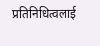प्रतिनिधित्वलाई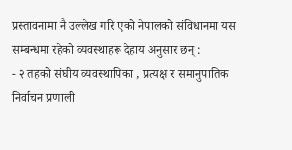प्रस्तावनामा नै उल्लेख गरि एको नेपालको संविधानमा यस सम्बन्धमा रहेको व्यवस्थाहरू देहाय अनुसार छन् :
- २ तहको संघीय व्यवस्थापिका , प्रत्यक्ष र समानुपातिक निर्वाचन प्रणाली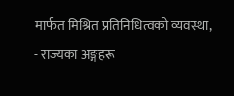मार्फत मिश्रित प्रतिनिधित्वको व्यवस्था,
- राज्यका अङ्गहरू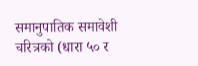समानुपातिक समावेशी चरित्रको (धारा ५० र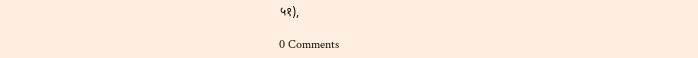५१),

0 Comments